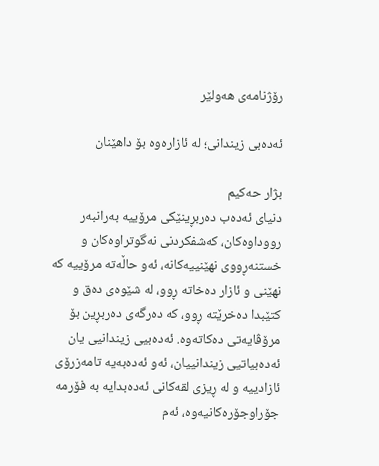رۆژنامەی ھەولێر

ئەدەبی زیندانی؛ لە ئازارەوە بۆ داهێنان

بژار حەکیم
دنیای ئەدەب دەربڕینێکی مرۆییە بەرانبەر رووداوەکان، کەشفکردنی نەگوتراوەکان و خستنەڕووی نهێنییەکانە، ئەو حاڵەتە مرۆییە کە نهێنی و ئازار دەخاتە ڕوو، لە شێوەی دەق و کتێبدا دەخرێتە ڕوو، کە دەرگەی دەربڕین بۆ مرۆڤایەتی دەکاتەوە. ئەدەبیی زیندانیی یان ئەدەبیاتیی زیندانییان، ئەو ئەدەبەیە تامەزرۆی ئازادییە و لە ڕیزی لقەکانی ئەدەبدایە بە فۆرمە جۆراوجۆرەکانیەوە، ئەم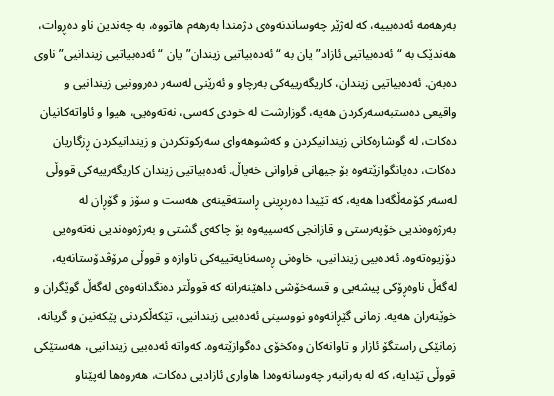بەرهەمە ئەدەبییە، کە لەژێر چەوساندنەوەی دژمندا بەرهەم هاتووە، بە چەندین ناو دەڕوات، هەندێک بە “ئەدەبیاتیی ئازاد” یان بە “ئەدەبیاتیی زیندان” یان “ئەدەبیاتیی زیندانیی” ناوی دەبەن. ئەدەبیاتیی زیندان، کاریگەرییەکی بەرچاو و ئەرێنی لەسەر دەروونیی زیندانیی و واقیعی دەستبەسەرکردن هەیە، گوزارشت لە خودی کەسی، نەتەوەیی، هیوا و ئاواتەکانیان دەکات، لە گوشارەکانی زیندانیکردن و کەشوهەوای سەرکوتکردن و زیندانیکردن ڕزگاریان دەکات، دەیانگوازێتەوە بۆ جیهانی فراوانی خەیاڵ. ئەدەبیاتیی زیندان کاریگەرییەکی قووڵی لەسەر کۆمەڵگەدا هەیە، کە تێیدا دەربڕینی ڕاستەقینەی هەست و سۆز و گۆڕان لە بەرژەوەندیی خۆپەرستی و قازانجی کەسییەوە بۆ چاکەی گشتی و بەرژەوەندیی نەتەوەیی دۆزیوەتەوە. ئەدەبیی زیندانیی، خاوەنی ڕەسەنایەتییەکی ناوازە و قووڵی مرۆڤدۆستانەیە، لەگەڵ ناوەڕۆکی پیشەیی و قسەخۆشی داهێنەرانە کە قووڵتر دەنگدانەوەی لەگەڵ گوێگران و خوێنەران هەیە. زمانی گێڕانەوەو نووسینی ئەدەبیی زیندانیی، تێکەڵکردنی پێکەنین و گریانە، زمانێکی راستگۆ ئازار و تاوانەکان وەکخۆی دەگوازێتەوە. کەواتە ئەدەبیی زیندانیی، هەستێکی قووڵی تێدایە، کە لە بەرانبەر چەوسانەوەدا هاواری ئازادیی دەکات، هەروەها لەپێناو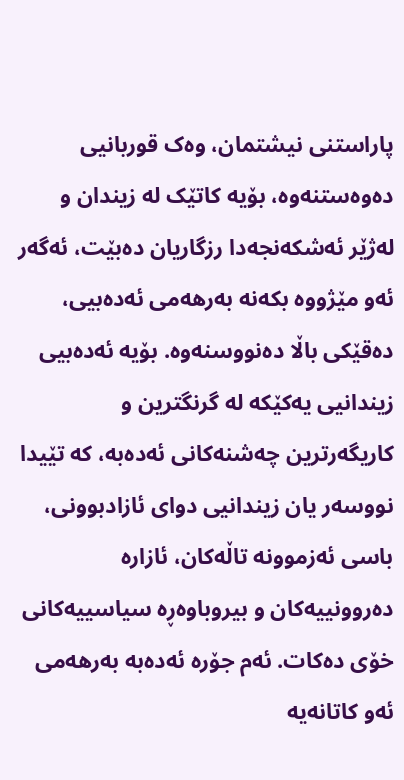پاراستنی نیشتمان، وەک قوربانیی دەوەستنەوە، بۆیە کاتێک لە زیندان و لەژێر ئەشکەنجەدا رزگاریان دەبێت، ئەگەر ئەو مێژووە بکەنە بەرهەمی ئەدەبیی، دەقێکی باڵا دەنووسنەوە. بۆیە ئەدەبیی زیندانیی یەکێکە لە گرنگترین و کاریگەرترین چەشنەکانی ئەدەبە، کە تێیدا نووسەر یان زیندانیی دوای ئازادبوونی، باسی ئەزموونە تاڵەکان، ئازارە دەروونییەکان و بیروباوەڕە سیاسییەکانی خۆی دەکات. ئەم جۆرە ئەدەبە بەرهەمی ئەو کاتانەیە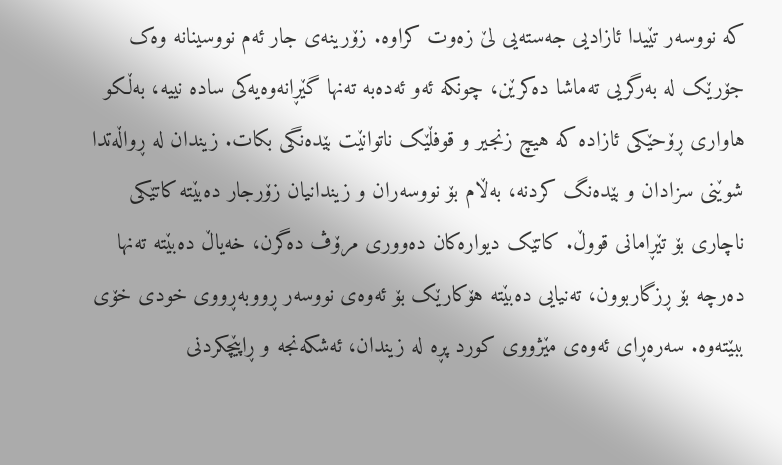کە نووسەر تێیدا ئازادیی جەستەیی لێ زەوت کراوە. زۆرینەی جار ئەم نووسینانە وەک جۆرێک لە بەرگریی تەماشا دەکرێن، چونکە ئەو ئەدەبە تەنها گێڕانەوەیەکی سادە نییە، بەڵکو هاواری ڕۆحێکی ئازادە کە هیچ زنجیر و قوفڵێک ناتوانێت بێدەنگی بکات. زیندان لە ڕواڵەتدا شوێنی سزادان و بێدەنگ کردنە، بەڵام بۆ نووسەران و زیندانیان زۆرجار دەبێتە کاتێکی ناچاری بۆ تێڕامانی قووڵ. کاتێک دیوارەکان دەووری مرۆڤ دەگرن، خەیاڵ دەبێتە تەنها دەرچە بۆ ڕزگاربوون، تەنیایی دەبێتە هۆکارێک بۆ ئەوەی نووسەر ڕووبەڕووی خودی خۆی ببێتەوە. سەرەڕای ئەوەی مێژووی کورد پڕە لە زیندان، ئەشکەنجە و ڕاپێچکردنی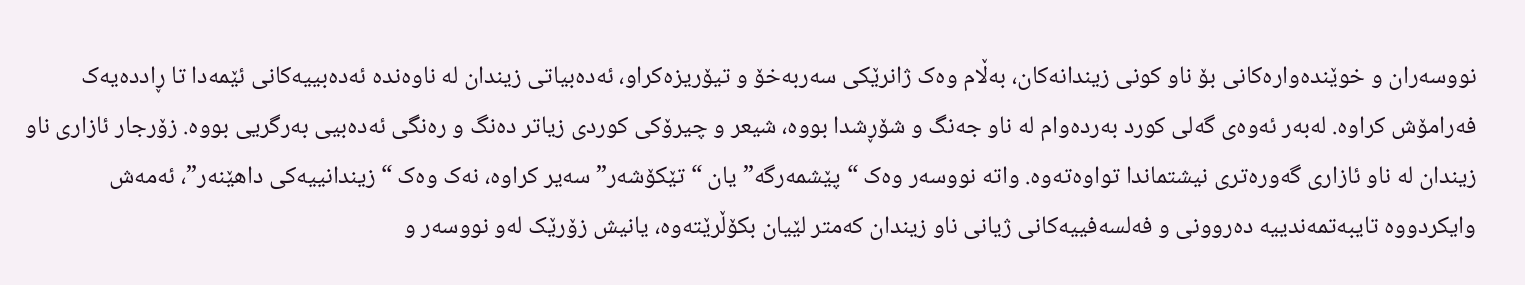نووسەران و خوێندەوارەکانی بۆ ناو کونی زیندانەکان، بەڵام وەک ژانرێکی سەربەخۆ و تیۆریزەکراو، ئەدەبیاتی زیندان لە ناوەندە ئەدەبییەکانی ئێمەدا تا ڕاددەیەک فەرامۆش کراوە. لەبەر ئەوەی گەلی کورد بەردەوام لە ناو جەنگ و شۆڕشدا بووە، شیعر و چیرۆکی کوردی زیاتر دەنگ و رەنگی ئەدەبیی بەرگریی بووە. زۆرجار ئازاری ناو زیندان لە ناو ئازاری گەورەتری نیشتماندا تواوەتەوە. واتە نووسەر وەک “پێشمەرگە” یان “تێکۆشەر” سەیر کراوە، نەک وەک “زیندانییەکی داهێنەر”، ئەمەش وایکردووە تایبەتمەندییە دەروونی و فەلسەفییەکانی ژیانی ناو زیندان کەمتر لێیان بکۆڵرێتەوە، یانیش زۆرێک لەو نووسەر و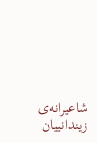شاعیرانەی زیندانییان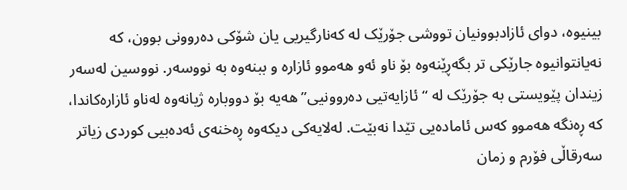بینیوە، دوای ئازادبوونیان تووشی جۆرێک لە کەنارگیریی یان شۆکی دەروونی بوون، کە نەیانتوانیوە جارێکی تر بگەڕێنەوە بۆ ناو ئەو هەموو ئازارە و ببنەوە بە نووسەر. نووسین لەسەر زیندان پێویستی بە جۆرێک لە “ئازایەتیی دەروونیی” هەیە بۆ دووبارە ژیانەوە لەناو ئازارەکاندا، کە ڕەنگە هەموو کەس ئامادەیی تێدا نەبێت. لەلایەکی دیکەوە ڕەخنەی ئەدەبیی کوردی زیاتر سەرقاڵی فۆرم و زمان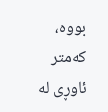بووە، کەمتر ئاوڕی لە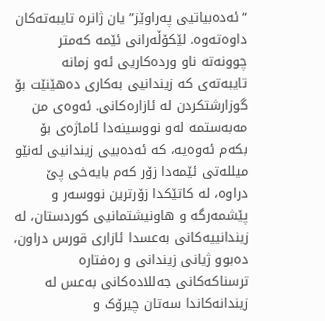“ئەدەبیاتیی پەراوێز” یان ژانرە تایبەتەکان داوەتەوە. لێکۆڵەرانی ئێمە کەمتر چوونەتە ناو وردەکاریی ئەو زمانە تایبەتەی کە زیندانیی بەکاری دەهێنێت بۆ گوزارشتکردن لە ئازارەکانی. ئەوەی من مەبەستمە لەو نووسینەدا ئاماژەی بۆ بکەم ئەوەیە، کە ئەدەبیی زیندانیی لەنێو میللەتی ئێمەدا زۆر کەم بایەخی پێ دراوە، لە کاتێکدا زۆرترین نووسەر و پێشمەرگە و هاونیشتمانیی کوردستان، لە زیندانییەکانی بەعسدا ئازاری قورس دراون، دەبوو ژیانی زیندانی و رەفتارە ترسناکەکانی جەللادەکانی بەعس لە زیندانەکاندا سەتان چیرۆک و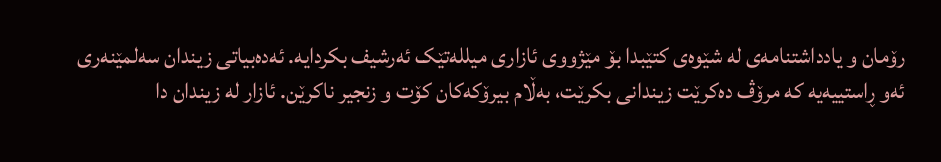رۆمان و یادداشتنامەی لە شێوەی کتێبدا بۆ مێژووی ئازاری میللەتێک ئەرشیف بکردایە. ئەدەبیاتی زیندان سەلمێنەری ئەو ڕاستییەیە کە مرۆڤ دەکرێت زیندانی بکرێت، بەڵام بیرۆکەکان کۆت و زنجیر ناکرێن. ئازار لە زیندان دا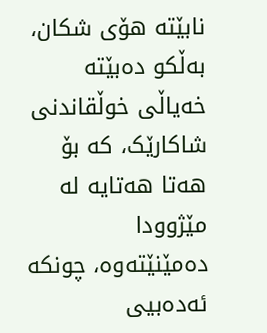نابێتە هۆی شکان، بەڵکو دەبێتە خەیاڵی خوڵقاندنی شاکارێک، کە بۆ هەتا هەتایە لە مێژوودا دەمێنێتەوە، چونکە ئەدەبیی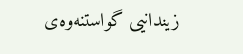زیندانیی گواستنەوەی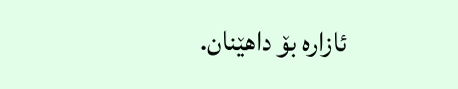ئازارە بۆ داهێنان.